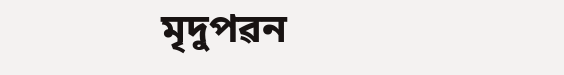মৃদুপৱন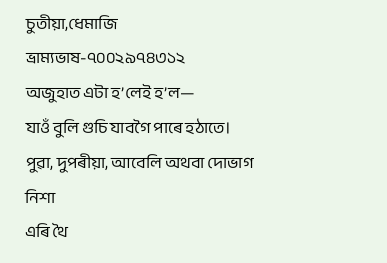চুতীয়া,ধেমাজি
ভ্ৰাম্যভাষ-৭০০২৯৭৪৩১২
অজুহাত এটা হ’লেই হ’ল—
যাওঁ বুলি গুচি যাবগৈ পাৰে হঠাতে।
পুৱা, দুপৰীয়া, আবেলি অথবা দোভাগ নিশা
এৰি থৈ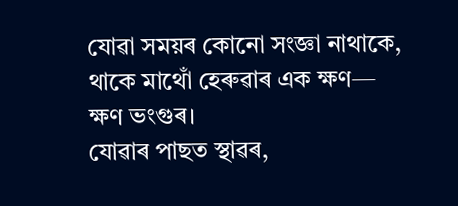যোৱা সময়ৰ কোনো সংজ্ঞা নাথাকে,
থাকে মাথোঁ হেৰুৱাৰ এক ক্ষণ—
ক্ষণ ভংগুৰ।
যোৱাৰ পাছত স্থাৱৰ,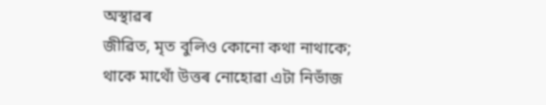অস্থাৱৰ
জীৱিত, মৃত বুলিও কোনো কথা নাথাকে;
থাকে মাথোঁ উত্তৰ নোহোৱা এটা নিভাঁজ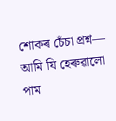শোকৰ চেঁচা প্ৰশ্ন— আমি যি হেৰুৱালো পাম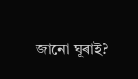জানো ঘূৰাই?